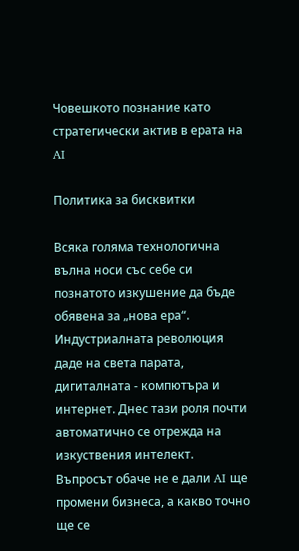Човешкото познание като стратегически актив в ерата на AI

Политика за бисквитки

Всяка голяма технологична вълна носи със себе си познатото изкушение да бъде обявена за „нова ера“. Индустриалната революция даде на света парата, дигиталната - компютъра и интернет. Днес тази роля почти автоматично се отрежда на изкуствения интелект. Въпросът обаче не е дали AI ще промени бизнеса, а какво точно ще се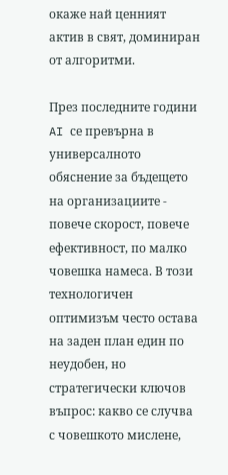окаже най ценният актив в свят, доминиран от алгоритми.

През последните години AI се превърна в универсалното обяснение за бъдещето на организациите - повече скорост, повече ефективност, по малко човешка намеса. В този технологичен оптимизъм често остава на заден план един по неудобен, но стратегически ключов въпрос: какво се случва с човешкото мислене,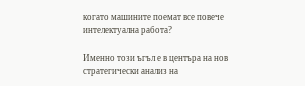когато машините поемат все повече интелектуална работа?

Именно този ъгъл е в центъра на нов стратегически анализ на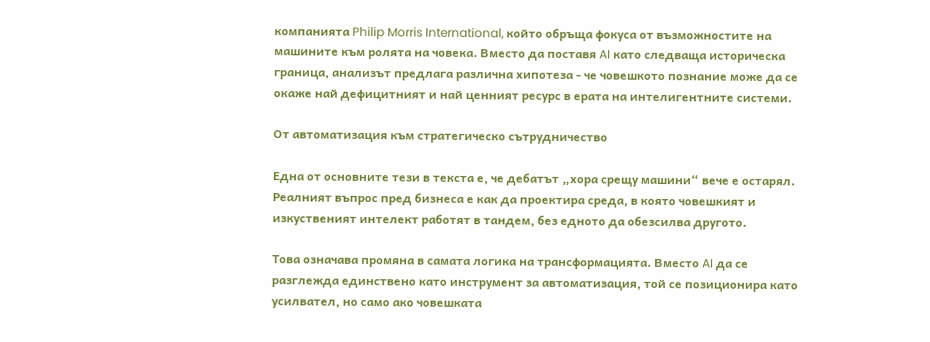компанията Philip Morris International, който обръща фокуса от възможностите на машините към ролята на човека. Вместо да поставя AI като следваща историческа граница, анализът предлага различна хипотеза - че човешкото познание може да се окаже най дефицитният и най ценният ресурс в ерата на интелигентните системи.

От автоматизация към стратегическо сътрудничество

Една от основните тези в текста е, че дебатът „хора срещу машини“ вече е остарял. Реалният въпрос пред бизнеса е как да проектира среда, в която човешкият и изкуственият интелект работят в тандем, без едното да обезсилва другото.

Това означава промяна в самата логика на трансформацията. Вместо AI да се разглежда единствено като инструмент за автоматизация, той се позиционира като усилвател, но само ако човешката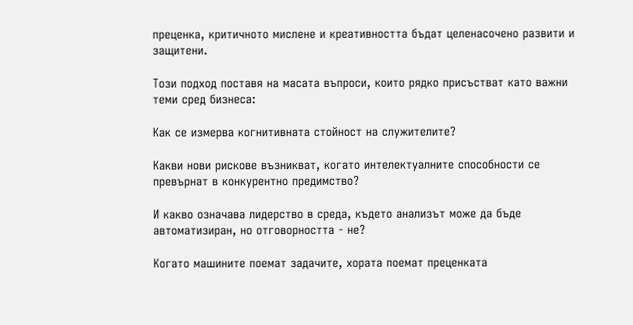преценка, критичното мислене и креативността бъдат целенасочено развити и защитени.

Този подход поставя на масата въпроси, които рядко присъстват като важни теми сред бизнеса:

Как се измерва когнитивната стойност на служителите?

Какви нови рискове възникват, когато интелектуалните способности се превърнат в конкурентно предимство?

И какво означава лидерство в среда, където анализът може да бъде автоматизиран, но отговорността - не?

Когато машините поемат задачите, хората поемат преценката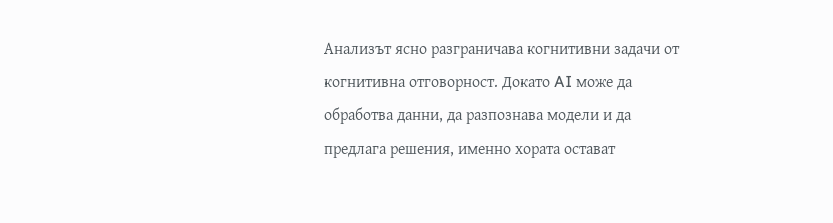Анализът ясно разграничава когнитивни задачи от когнитивна отговорност. Докато AI може да обработва данни, да разпознава модели и да предлага решения, именно хората остават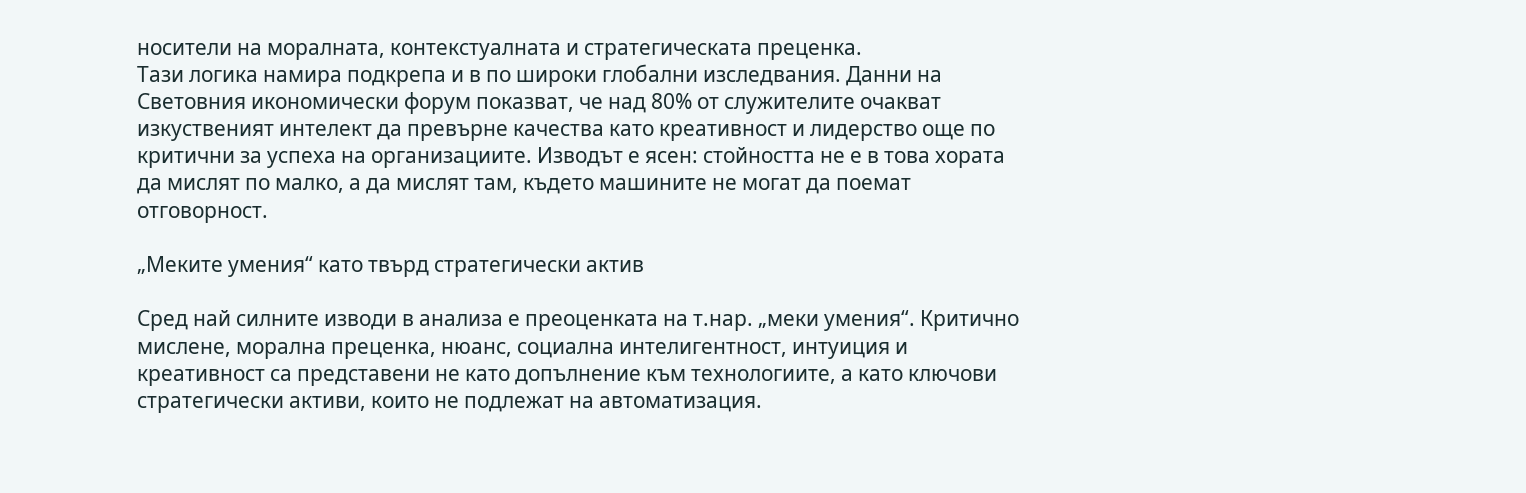носители на моралната, контекстуалната и стратегическата преценка.
Тази логика намира подкрепа и в по широки глобални изследвания. Данни на Световния икономически форум показват, че над 80% от служителите очакват изкуственият интелект да превърне качества като креативност и лидерство още по критични за успеха на организациите. Изводът е ясен: стойността не е в това хората да мислят по малко, а да мислят там, където машините не могат да поемат отговорност.

„Меките умения“ като твърд стратегически актив

Сред най силните изводи в анализа е преоценката на т.нар. „меки умения“. Критично мислене, морална преценка, нюанс, социална интелигентност, интуиция и креативност са представени не като допълнение към технологиите, а като ключови стратегически активи, които не подлежат на автоматизация.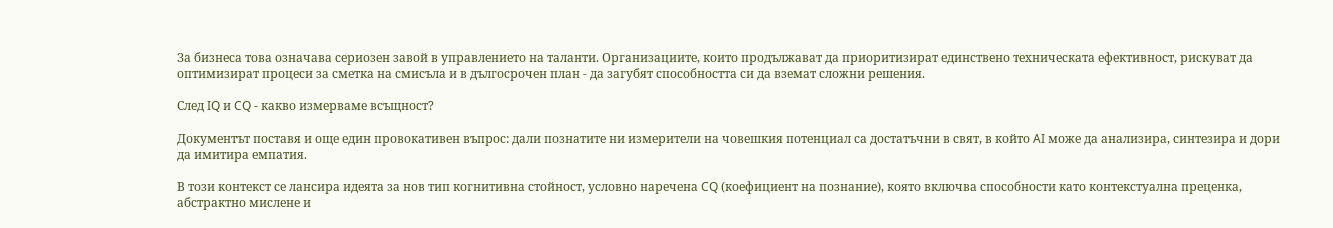За бизнеса това означава сериозен завой в управлението на таланти. Организациите, които продължават да приоритизират единствено техническата ефективност, рискуват да оптимизират процеси за сметка на смисъла и в дългосрочен план - да загубят способността си да вземат сложни решения.

След IQ и CQ - какво измерваме всъщност?

Документът поставя и още един провокативен въпрос: дали познатите ни измерители на човешкия потенциал са достатъчни в свят, в който AI може да анализира, синтезира и дори да имитира емпатия.

В този контекст се лансира идеята за нов тип когнитивна стойност, условно наречена CQ (коефициент на познание), която включва способности като контекстуална преценка, абстрактно мислене и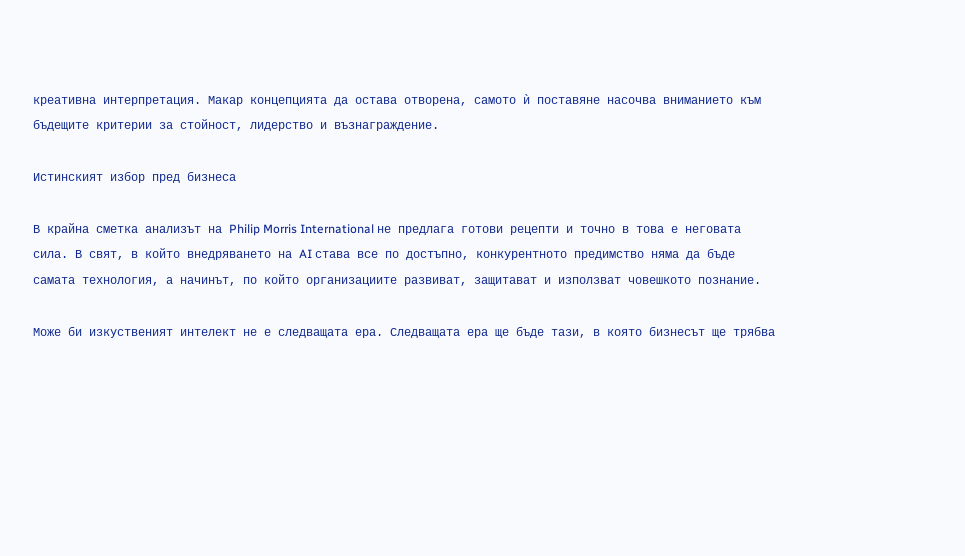креативна интерпретация. Макар концепцията да остава отворена, самото ѝ поставяне насочва вниманието към бъдещите критерии за стойност, лидерство и възнаграждение.

Истинският избор пред бизнеса

В крайна сметка анализът на Philip Morris International не предлага готови рецепти и точно в това е неговата сила. В свят, в който внедряването на AI става все по достъпно, конкурентното предимство няма да бъде самата технология, а начинът, по който организациите развиват, защитават и използват човешкото познание.

Може би изкуственият интелект не е следващата ера. Следващата ера ще бъде тази, в която бизнесът ще трябва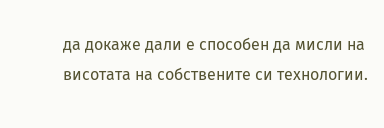да докаже дали е способен да мисли на висотата на собствените си технологии.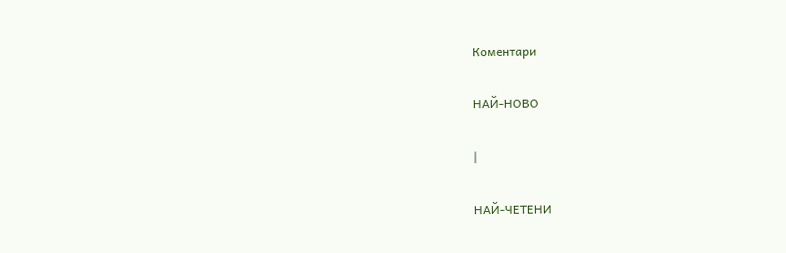Коментари

НАЙ-НОВО

|

НАЙ-ЧЕТЕНИ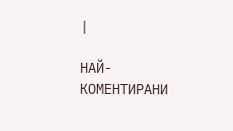|

НАЙ-КОМЕНТИРАНИ